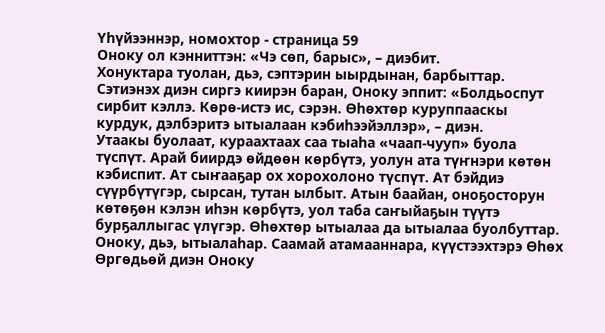Үһүйээннэр, номохтор - страница 59
Оноку ол кэнниттэн: «Чэ сөп, барыс», – диэбит.
Хонуктара туолан, дьэ, сэптэрин ыырдынан, барбыттар. Сэтиэнэх диэн сиргэ киирэн баран, Оноку эппит: «Болдьоспут сирбит кэллэ. Көрө-истэ ис, сэрэн. Өһөхтөр куруппааскы курдук, дэлбэритэ ытыалаан кэбиһээйэллэр», – диэн.
Утаакы буолаат, кураахтаах саа тыаһа «чаап-чууп» буола түспүт. Арай биирдэ өйдөөн көрбүтэ, уолун ата түҥнэри көтөн кэбиспит. Ат сыҥааҕар ох хорохолоно түспүт. Ат бэйдиэ сүүрбүтүгэр, сырсан, тутан ылбыт. Атын баайан, оноҕосторун көтөҕөн кэлэн иһэн көрбүтэ, уол таба саҥыйаҕын түүтэ бурҕаллыгас үлүгэр. Өһөхтөр ытыалаа да ытыалаа буолбуттар.
Оноку, дьэ, ытыалаһар. Саамай атамааннара, күүстээхтэрэ Өһөх Өргөдьөй диэн Оноку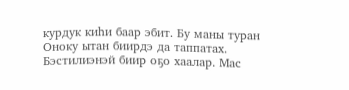курдук киһи баар эбит. Бу маны туран Оноку ытан биирдэ да таппатах. Бэстилиэнэй биир оҕо хаалар. Мас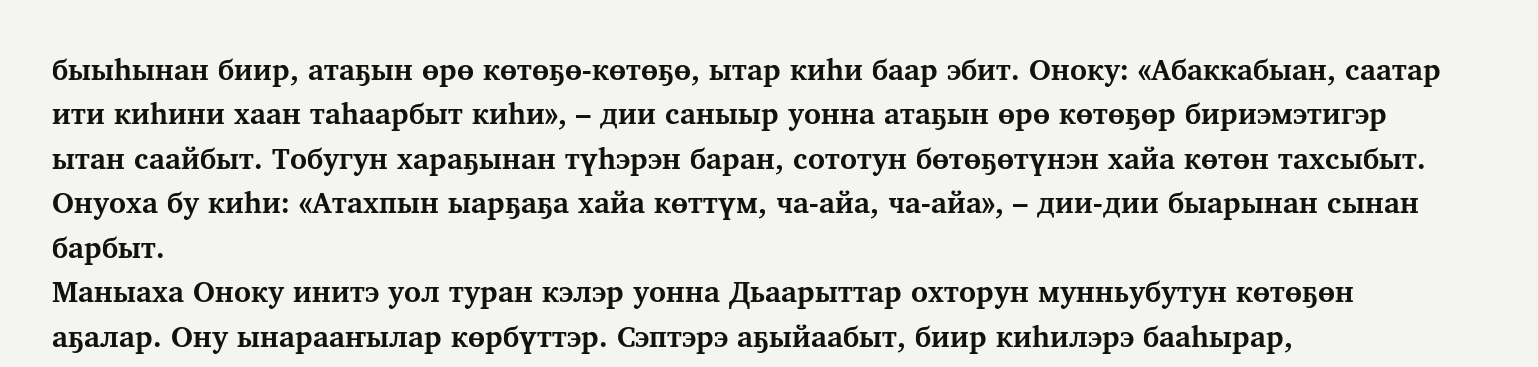быыһынан биир, атаҕын өрө көтөҕө-көтөҕө, ытар киһи баар эбит. Оноку: «Абаккабыан, саатар ити киһини хаан таһаарбыт киһи», – дии саныыр уонна атаҕын өрө көтөҕөр бириэмэтигэр ытан саайбыт. Тобугун хараҕынан түһэрэн баран, сототун бөтөҕөтүнэн хайа көтөн тахсыбыт. Онуоха бу киһи: «Атахпын ыарҕаҕа хайа көттүм, ча-айа, ча-айа», – дии-дии быарынан сынан барбыт.
Маныаха Оноку инитэ уол туран кэлэр уонна Дьаарыттар охторун мунньубутун көтөҕөн аҕалар. Ону ынарааҥылар көрбүттэр. Сэптэрэ аҕыйаабыт, биир киһилэрэ бааһырар,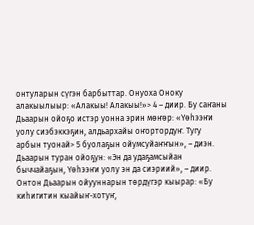онтуларын сүгэн барбыттар. Онуоха Оноку алакыылыыр: «Алакыы! Алакыы!»> 4 – диир. Бу саҥаны Дьаарын ойоҕо истэр уонна эрин мөҥөр: «Үөһээҥи уолу сиэбэккэҕин, алдьархайы оҥортордуҥ. Тугу арбын туонай> 5 буолаҕын ойумсуйаҥҥын», – диэн.
Дьаарын туран ойоҕун: «Эн да удаҕамсыйан быччайаҕын, Үөһээҥи уолу эн да сиэриий», – диир.
Онтон Дьаарын ойууннарын төрдүгэр кыырар: «Бу киһигитин кыайыҥ-хотуҥ,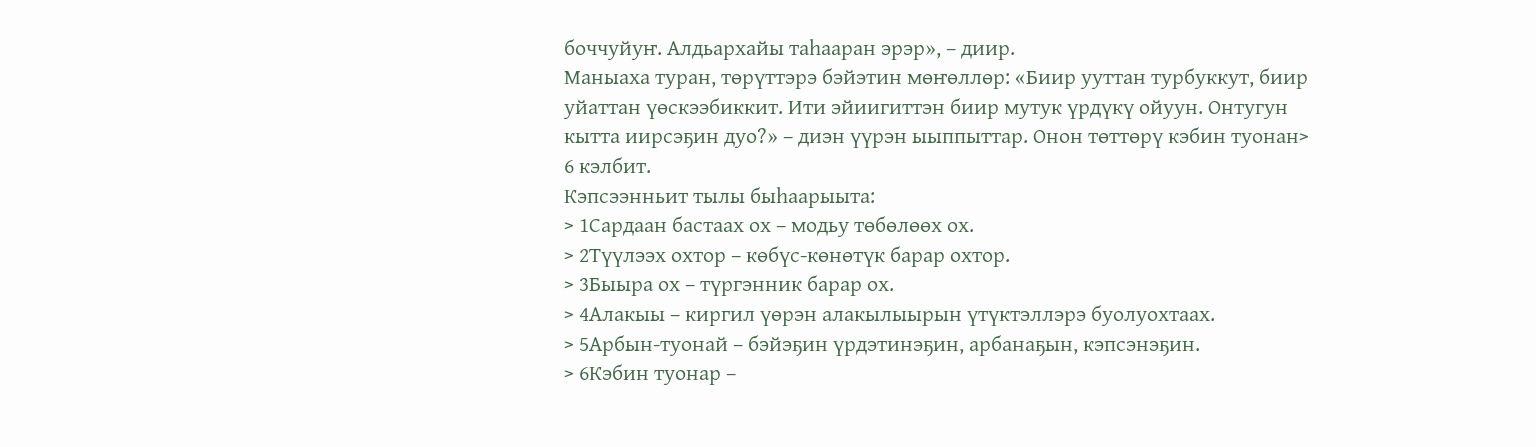боччуйуҥ. Алдьархайы таһааран эрэр», – диир.
Маныаха туран, төрүттэрэ бэйэтин мөҥөллөр: «Биир ууттан турбуккут, биир уйаттан үөскээбиккит. Ити эйиигиттэн биир мутук үрдүкү ойуун. Онтугун кытта иирсэҕин дуо?» – диэн үүрэн ыыппыттар. Онон төттөрү кэбин туонан> 6 кэлбит.
Кэпсээнньит тылы быһаарыыта:
> 1Сардаан бастаах ох – модьу төбөлөөх ох.
> 2Түүлээх охтор – көбүс-көнөтүк барар охтор.
> 3Быыра ох – түргэнник барар ох.
> 4Алакыы – киргил үөрэн алакылыырын үтүктэллэрэ буолуохтаах.
> 5Арбын-туонай – бэйэҕин үрдэтинэҕин, арбанаҕын, кэпсэнэҕин.
> 6Кэбин туонар –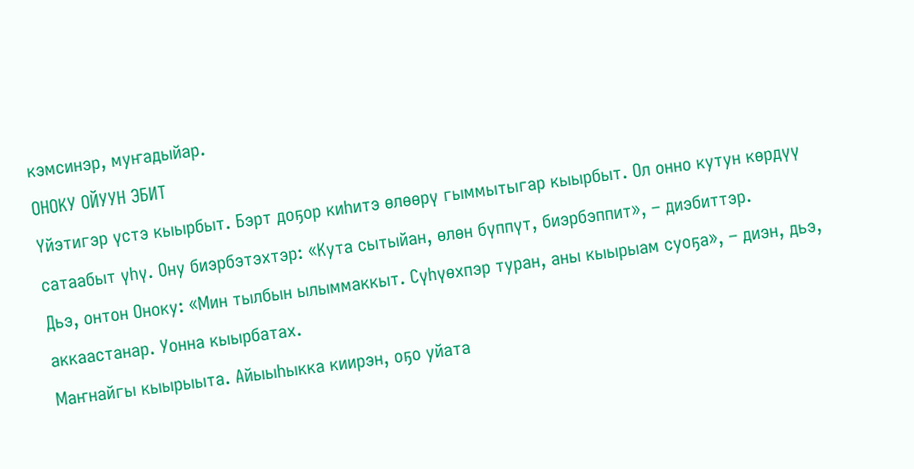кэмсинэр, муҥадыйар.
ОНОКУ ОЙУУН ЭБИТ
Үйэтигэр үстэ кыырбыт. Бэрт доҕор киһитэ өлөөрү гыммытыгар кыырбыт. Ол онно кутун көрдүү сатаабыт үһү. Ону биэрбэтэхтэр: «Кута сытыйан, өлөн бүппүт, биэрбэппит», – диэбиттэр.
Дьэ, онтон Оноку: «Мин тылбын ылыммаккыт. Сүһүөхпэр туран, аны кыырыам суоҕа», – диэн, дьэ, аккаастанар. Уонна кыырбатах.
Маҥнайгы кыырыыта. Айыыһыкка киирэн, оҕо уйата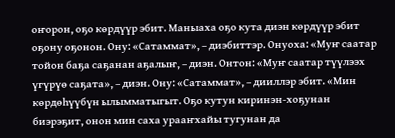оҥорон, оҕо көрдүүр эбит. Маныаха оҕо кута диэн көрдүүр эбит оҕону оҕонон. Ону: «Сатаммат», – диэбиттэр. Онуоха: «Муҥ саатар тойон баҕа саҕанан аҕалыҥ, – диэн. Онтон: «Муҥ саатар түүлээх үгүрүө саҕата», – диэн. Ону: «Сатаммат», – дииллэр эбит. «Мин көрдөһүүбүн ылымматыгыт. Оҕо кутун киринэн-хоҕунан биэрэҕит, онон мин саха урааҥхайы тугунан да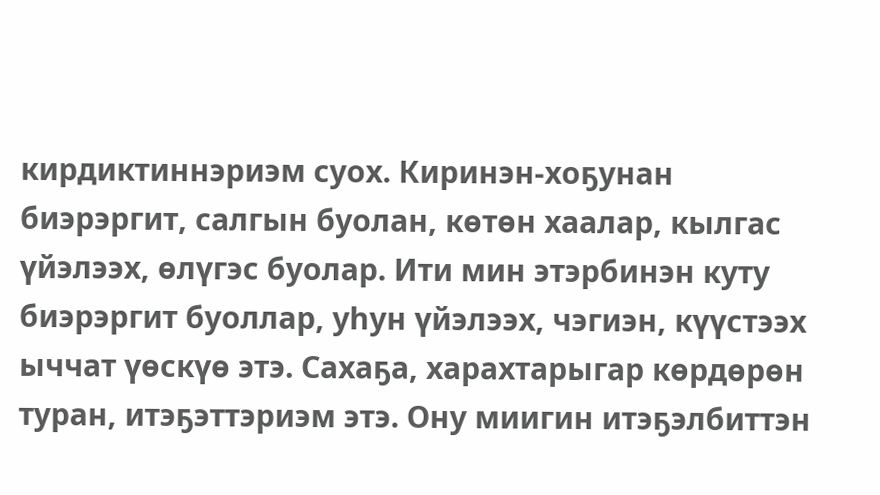кирдиктиннэриэм суох. Киринэн-хоҕунан биэрэргит, салгын буолан, көтөн хаалар, кылгас үйэлээх, өлүгэс буолар. Ити мин этэрбинэн куту биэрэргит буоллар, уһун үйэлээх, чэгиэн, күүстээх ыччат үөскүө этэ. Сахаҕа, харахтарыгар көрдөрөн туран, итэҕэттэриэм этэ. Ону миигин итэҕэлбиттэн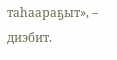таһаараҕыт», – диэбит.